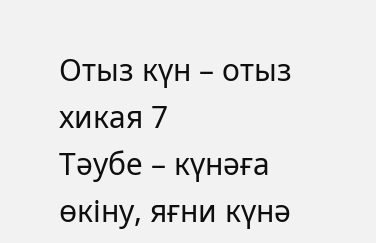Отыз күн – отыз хикая 7
Тәубе – күнәға өкіну, яғни күнә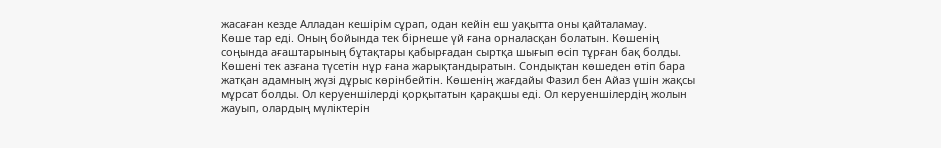жасаған кезде Алладан кешірім сұрап, одан кейін еш уақытта оны қайталамау.
Көше тар еді. Оның бойында тек бірнеше үй ғана орналасқан болатын. Көшенің соңында ағаштарының бұтақтары қабырғадан сыртқа шығып өсіп тұрған бақ болды. Көшені тек азғана түсетін нұр ғана жарықтандыратын. Сондықтан көшеден өтіп бара жатқан адамның жүзі дұрыс көрінбейтін. Көшенің жағдайы Фазил бен Айаз үшін жақсы мұрсат болды. Ол керуеншілерді қорқытатын қарақшы еді. Ол керуеншілердің жолын жауып, олардың мүліктерін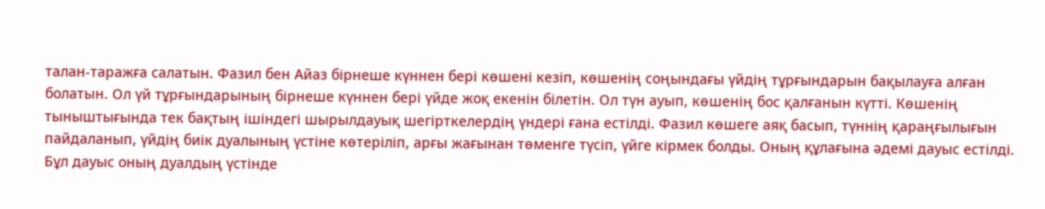талан-таражға салатын. Фазил бен Айаз бірнеше күннен бері көшені кезіп, көшенің соңындағы үйдің тұрғындарын бақылауға алған болатын. Ол үй тұрғындарының бірнеше күннен бері үйде жоқ екенін білетін. Ол түн ауып, көшенің бос қалғанын күтті. Көшенің тыныштығында тек бақтың ішіндегі шырылдауық шегірткелердің үндері ғана естілді. Фазил көшеге аяқ басып, түннің қараңғылығын пайдаланып, үйдің биік дуалының үстіне көтеріліп, арғы жағынан төменге түсіп, үйге кірмек болды. Оның құлағына әдемі дауыс естілді. Бұл дауыс оның дуалдың үстінде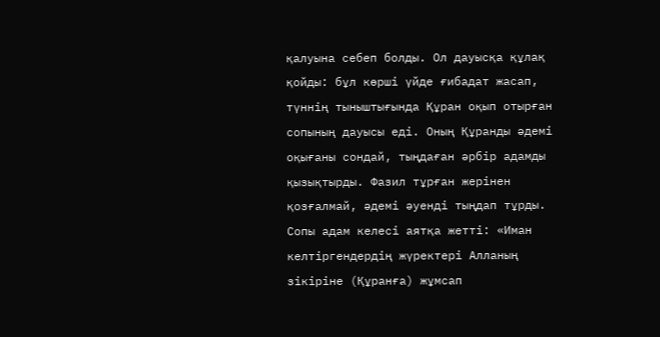қалуына себеп болды. Ол дауысқа құлақ қойды: бұл көрші үйде ғибадат жасап, түннің тыныштығында Құран оқып отырған сопының дауысы еді. Оның Құранды әдемі оқығаны сондай, тыңдаған әрбір адамды қызықтырды. Фазил тұрған жерінен қозғалмай, әдемі әуенді тыңдап тұрды. Сопы адам келесі аятқа жетті: «Иман келтіргендердің жүректері Алланың зікіріне (Құранға) жұмсап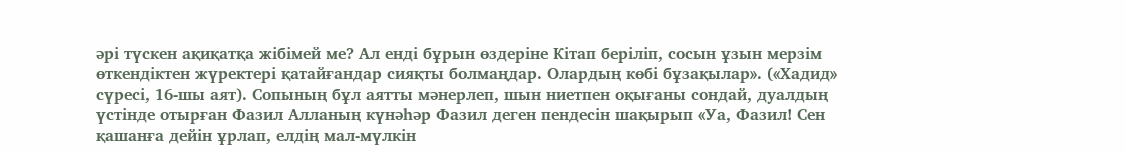әрі түскен ақиқатқа жібімей ме? Ал енді бұрын өздеріне Кітап беріліп, сосын ұзын мерзім өткендіктен жүректері қатайғандар сияқты болмаңдар. Олардың көбі бұзақылар». («Хадид» сүресі, 16-шы аят). Сопының бұл аятты мәнерлеп, шын ниетпен оқығаны сондай, дуалдың үстінде отырған Фазил Алланың күнәһәр Фазил деген пендесін шақырып «Уа, Фазил! Сен қашанға дейін ұрлап, елдің мал-мүлкін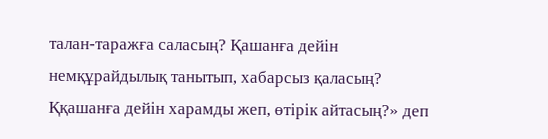талан-таражға саласың? Қашанға дейін немқұрайдылық танытып, хабарсыз қаласың? Ққашанға дейін харамды жеп, өтірік айтасың?» деп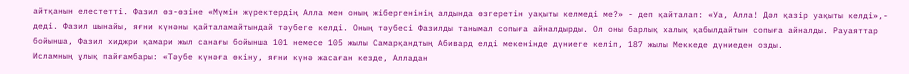айтқанын елестетті. Фазил өз-өзіне «Мүмін жүректердің Алла мен оның жібергенінің алдында өзгеретін уақыты келмеді ме?» - деп қайталап: «Уа, Алла! Дәл қазір уақыты келді»,- деді. Фазил шынайы, яғни күнәны қайталамайтындай тәубеге келді. Оның тәубесі Фазилды танымал сопыға айналдырды. Ол оны барлық халық қабылдайтын сопыға айналды. Рауаяттар бойынша, Фазил хиджри қамари жыл санағы бойынша 101 немесе 105 жылы Самарқандтың Абивард елді мекенінде дүниеге келіп, 187 жылы Меккеде дүниеден озды.
Исламның ұлық пайғамбары: «Тәубе күнәға өкіну, яғни күнә жасаған кезде, Алладан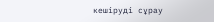кешіруді сұрау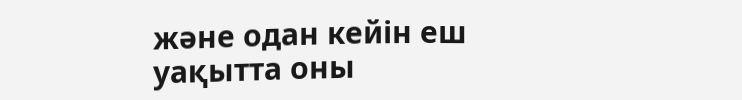және одан кейін еш уақытта оны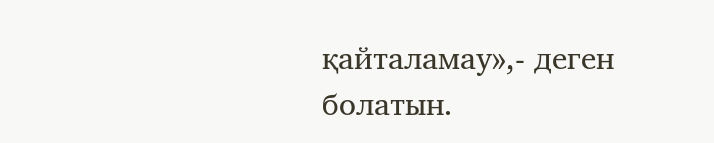қайталамау»,- деген болатын.